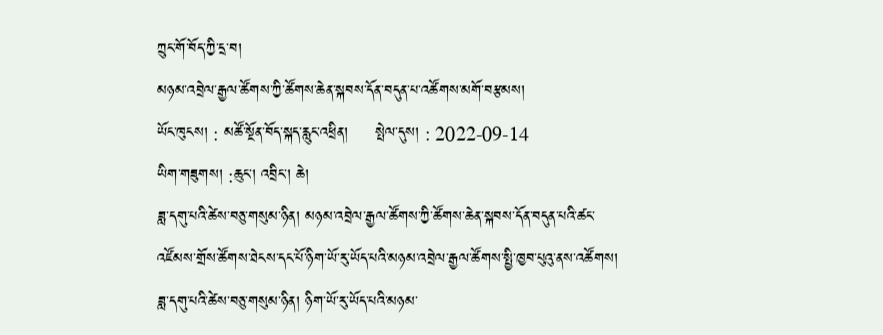ཀྲུང་གོ་བོད་ཀྱི་དྲ་བ།
མཉམ་འབྲེལ་རྒྱལ་ཚོགས་ཀྱི་ཚོགས་ཆེན་སྐབས་དོན་བདུན་པ་འཚོགས་མགོ་བརྩམས།
ཡོང་ཁུངས། : མཚོ་སྔོན་བོད་སྐད་རླུང་འཕྲིན།     སྤེལ་དུས། : 2022-09-14
ཡིག་གཟུགས། :ཆུང་། འབྲིང་། ཆེ།
ཟླ་དགུ་པའི་ཚེས་བཅུ་གསུམ་ཉིན། མཉམ་འབྲེལ་རྒྱལ་ཚོགས་ཀྱི་ཚོགས་ཆེན་སྐབས་དོན་བདུན་པའི་ཚང་འཛོམས་གྲོས་ཚོགས་ཐེངས་དང་པོ་ཉིག་ཡོ་རུ་ཡོད་པའི་མཉམ་འབྲེལ་རྒྱལ་ཚོགས་སྤྱི་ཁྱབ་པུའུ་ནས་འཚོགས།
ཟླ་དགུ་པའི་ཚེས་བཅུ་གསུམ་ཉིན། ཉིག་ཡོ་རུ་ཡོད་པའི་མཉམ་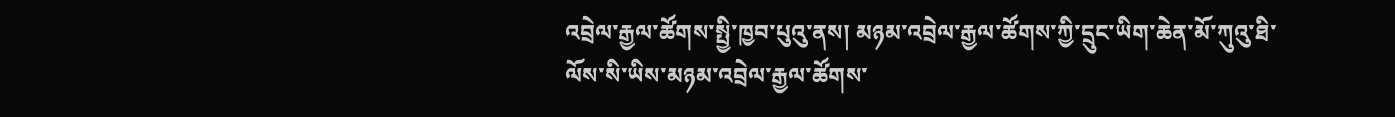འབྲེལ་རྒྱལ་ཚོགས་སྤྱི་ཁྱབ་པུའུ་ནས། མཉམ་འབྲེལ་རྒྱལ་ཚོགས་ཀྱི་དྲུང་ཡིག་ཆེན་མོ་ཀུའུ་ཐི་ལོས་སི་ཡིས་མཉམ་འབྲེལ་རྒྱལ་ཚོགས་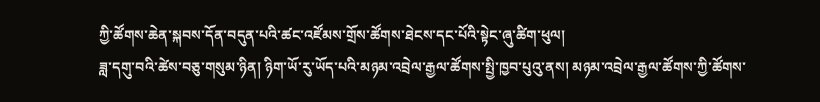ཀྱི་ཚོགས་ཆེན་སྐབས་དོན་བདུན་པའི་ཚང་འཛོམས་གྲོས་ཚོགས་ཐེངས་དང་པོའི་སྟེང་ཞུ་ཚིག་ཕུལ།
ཟླ་དགུ་བའི་ཚེས་བཅུ་གསུམ་ཉིན། ཉིག་ཡོ་རུ་ཡོད་པའི་མཉམ་འབྲེལ་རྒྱལ་ཚོགས་སྤྱི་ཁྱབ་པུའུ་ནས། མཉམ་འབྲེལ་རྒྱལ་ཚོགས་ཀྱི་ཚོགས་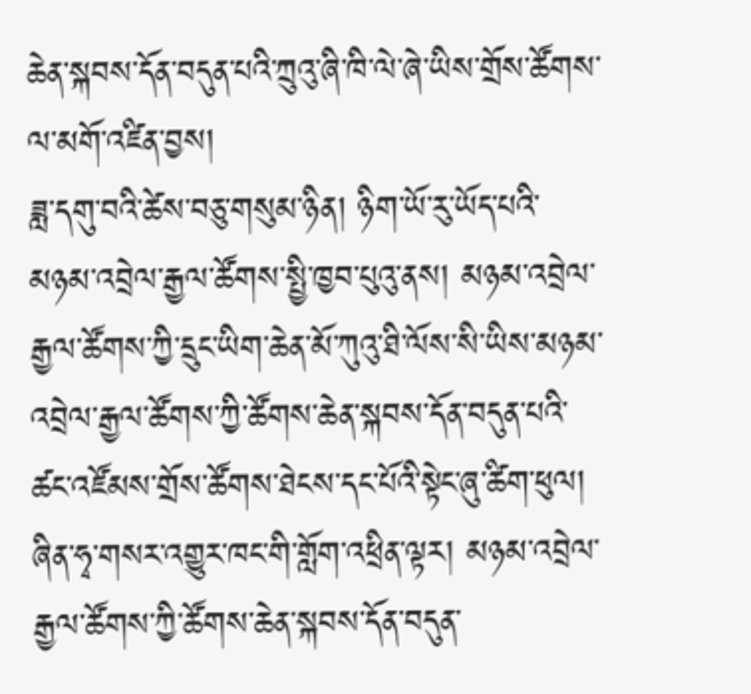ཆེན་སྐབས་དོན་བདུན་པའི་ཀྲུའུ་ཞི་ཁི་ལེ་ཞེ་ཡིས་གྲོས་ཚོགས་ལ་མགོ་འཛིན་བྱས།
ཟླ་དགུ་བའི་ཚེས་བཅུ་གསུམ་ཉིན། ཉིག་ཡོ་རུ་ཡོད་པའི་མཉམ་འབྲེལ་རྒྱལ་ཚོགས་སྤྱི་ཁྱབ་པུའུ་ནས། མཉམ་འབྲེལ་རྒྱལ་ཚོགས་ཀྱི་དྲུང་ཡིག་ཆེན་མོ་ཀུའུ་ཐི་ལོས་སི་ཡིས་མཉམ་འབྲེལ་རྒྱལ་ཚོགས་ཀྱི་ཚོགས་ཆེན་སྐབས་དོན་བདུན་པའི་ཚང་འཛོམས་གྲོས་ཚོགས་ཐེངས་དང་པོའི་སྟེང་ཞུ་ཚིག་ཕུལ།
ཞིན་ཧྭ་གསར་འགྱུར་ཁང་གི་གློག་འཕྲིན་ལྟར། མཉམ་འབྲེལ་རྒྱལ་ཚོགས་ཀྱི་ཚོགས་ཆེན་སྐབས་དོན་བདུན་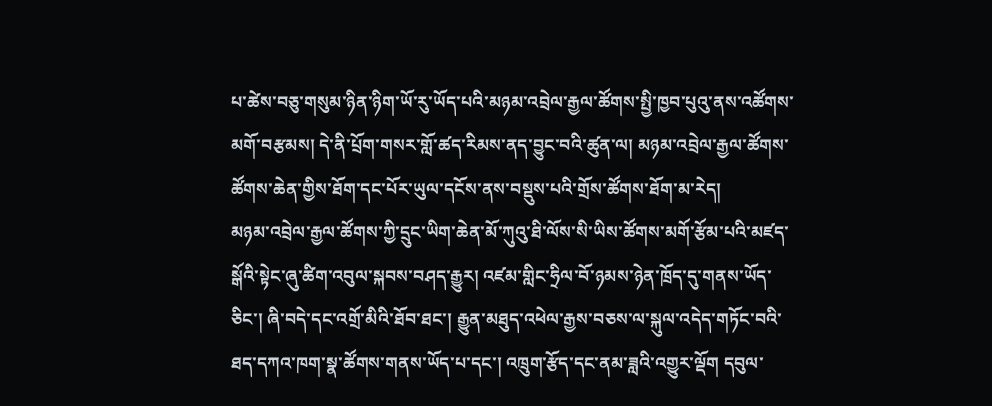པ་ཚེས་བཅུ་གསུམ་ཉིན་ཉིག་ཡོ་རུ་ཡོད་པའི་མཉམ་འབྲེལ་རྒྱལ་ཚོགས་སྤྱི་ཁྱབ་པུའུ་ནས་འཚོགས་མགོ་བརྩམས། དེ་ནི་པྲོག་གསར་གློ་ཚད་རིམས་ནད་བྱུང་བའི་ཚུན་ལ། མཉམ་འབྲེལ་རྒྱལ་ཚོགས་ཚོགས་ཆེན་གྱིས་ཐོག་དང་པོར་ཡུལ་དངོས་ནས་བསྡུས་པའི་གྲོས་ཚོགས་ཐོག་མ་རེད།
མཉམ་འབྲེལ་རྒྱལ་ཚོགས་ཀྱི་དྲུང་ཡིག་ཆེན་མོ་ཀུའུ་ཐི་ལོས་སི་ཡིས་ཚོགས་མགོ་རྩོམ་པའི་མཛད་སྒོའི་སྟེང་ཞུ་ཚིག་འབུལ་སྐབས་བཤད་རྒྱུར། འཛམ་གླིང་ཧྲིལ་བོ་ཉམས་ཉེན་ཁྲོད་དུ་གནས་ཡོད་ཅིང་། ཞི་བདེ་དང་འགྲོ་མིའི་ཐོབ་ཐང་། རྒྱུན་མཐུད་འཕེལ་རྒྱས་བཅས་ལ་སྐུལ་འདེད་གཏོང་བའི་ཐད་དཀའ་ཁག་སྣ་ཚོགས་གནས་ཡོད་པ་དང་། འཁྲུག་རྩོད་དང་ནམ་ཟླའི་འགྱུར་ལྡོག དབུལ་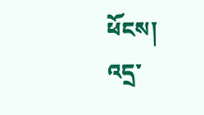ཕོངས། འདྲ་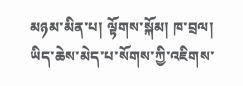མཉམ་མིན་པ། ལྟོགས་སྐོམ། ཁ་བྲལ། ཡིད་ཆེས་མེད་པ་སོགས་ཀྱི་འཇིགས་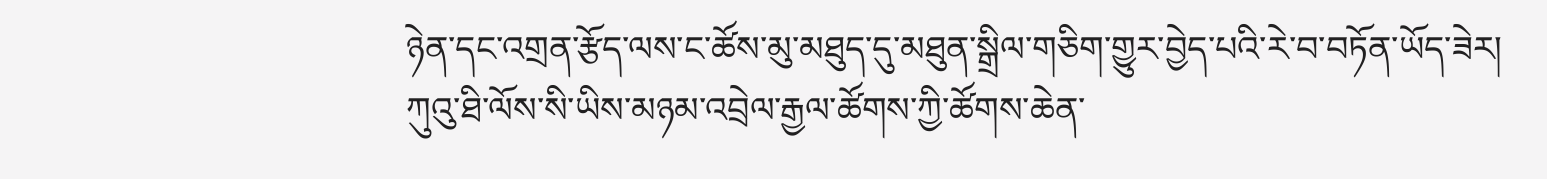ཉེན་དང་འགྲན་རྩོད་ལས་ང་ཚོས་མུ་མཐུད་དུ་མཐུན་སྒྲིལ་གཅིག་གྱུར་བྱེད་པའི་རེ་བ་བཏོན་ཡོད་ཟེར།
ཀུའུ་ཐི་ལོས་སི་ཡིས་མཉམ་འབྲེལ་རྒྱལ་ཚོགས་ཀྱི་ཚོགས་ཆེན་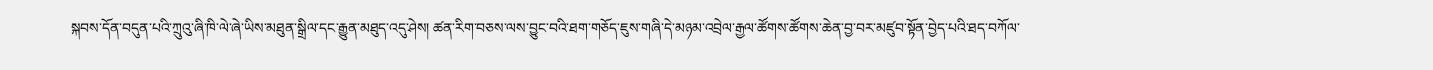སྐབས་དོན་བདུན་པའི་ཀྲུའུ་ཞི་ཁི་ལེ་ཞེ་ཡིས་མཐུན་སྒྲིལ་དང་རྒྱུན་མཐུད་འདུ་ཤེས། ཚན་རིག་བཅས་ལས་བྱུང་བའི་ཐག་གཅོད་ཇུས་གཞི་དེ་མཉམ་འབྲེལ་རྒྱལ་ཚོགས་ཚོགས་ཆེན་བྱ་བར་མཛུབ་སྟོན་བྱེད་པའི་ཐད་བཀོལ་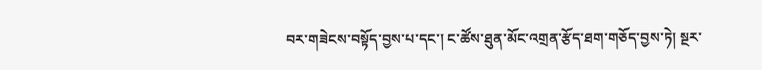བར་གཟེངས་བསྟོད་བྱས་པ་དང་། ང་ཚོས་ཐུན་མོང་འགྲན་རྩོད་ཐག་གཅོད་བྱས་ཏེ། སྔར་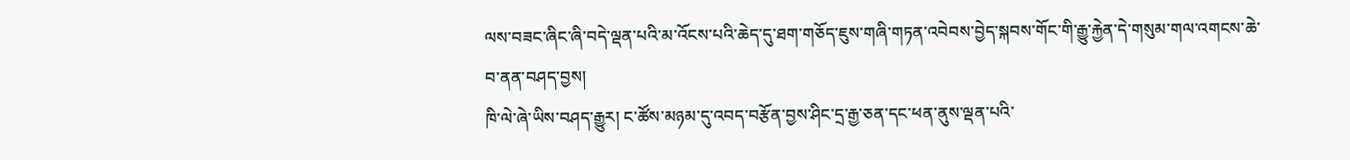ལས་བཟང་ཞིང་ཞི་བདེ་ལྡན་པའི་མ་འོངས་པའི་ཆེད་དུ་ཐག་གཅོད་ཇུས་གཞི་གཏན་འབེབས་བྱེད་སྐབས་གོང་གི་རྒྱུ་རྐྱེན་དེ་གསུམ་གལ་འགངས་ཆེ་བ་ནན་བཤད་བྱས།
ཁི་ལེ་ཞེ་ཡིས་བཤད་རྒྱུར། ང་ཚོས་མཉམ་དུ་འབད་བརྩོན་བྱས་ཤིང་དྲ་རྒྱ་ཅན་དང་ཕན་ནུས་ལྡན་པའི་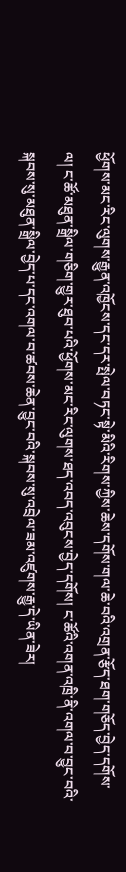ཕྱོགས་མང་རིང་ལུགས་རྒྱུན་འཁྱོངས་དང་དར་སྤེལ་བཏང་སྟེ་མིའི་རིགས་ཀྱིས་ཆེས་དགོས་གལ་ཆེ་བའི་འགྲན་རྩོད་ཐག་གཅོད་བྱེད་དགོས་ལ། ང་ཚོ་མཐུན་སྒྲིལ་གཅིག་གྱུར་ཐུབ་པའི་ཕྱོགས་མང་རིང་ལུགས་ཐད་འབད་འབུངས་བྱེད་དགོས། ང་ཚོའི་འགན་འཁྲི་ནི་འགལ་བ་བྱུང་བའི་སྐབས་སུ་མཐུན་སྒྲིལ་བྱེད་པ་དང་འགལ་བ་ཚབས་ཆེན་བྱུང་བའི་སྐབས་སུ་འབྲེལ་ཟམ་འཛུགས་རྒྱུ་དེ་ཡིན་ཟེར།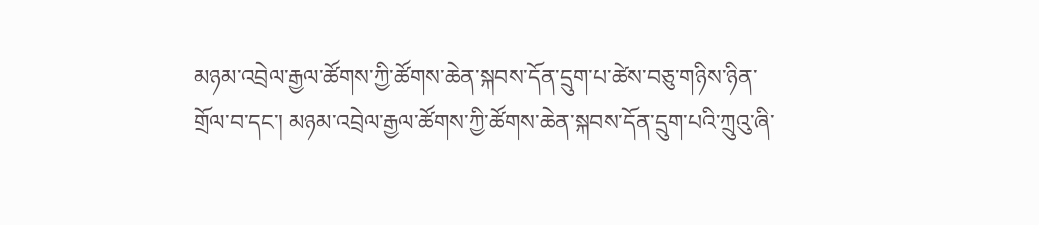མཉམ་འབྲེལ་རྒྱལ་ཚོགས་ཀྱི་ཚོགས་ཆེན་སྐབས་དོན་དྲུག་པ་ཚེས་བཅུ་གཉིས་ཉིན་གྲོལ་བ་དང་། མཉམ་འབྲེལ་རྒྱལ་ཚོགས་ཀྱི་ཚོགས་ཆེན་སྐབས་དོན་དྲུག་པའི་ཀྲུའུ་ཞི་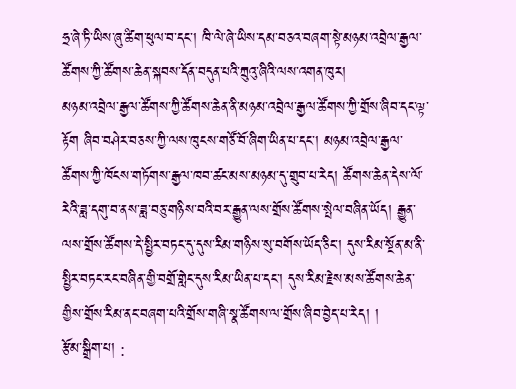ཧྲ་ཞེ་ཏི་ཡིས་ཞུ་ཚིག་ཕུལ་བ་དང་། ཁི་ལེ་ཞེ་ཡིས་དམ་བཅའ་བཞག་སྟེ་མཉམ་འབྲེལ་རྒྱལ་ཚོགས་ཀྱི་ཚོགས་ཆེན་སྐབས་དོན་བདུན་པའི་ཀྲུའུ་ཞིའི་ལས་འགན་ཁུར།
མཉམ་འབྲེལ་རྒྱལ་ཚོགས་ཀྱི་ཚོགས་ཆེན་ནི་མཉམ་འབྲེལ་རྒྱལ་ཚོགས་ཀྱི་གྲོས་ཞིབ་དང་ལྟ་རྟོག ཞིབ་བཤེར་བཅས་ཀྱི་ལས་ཁུངས་གཙོ་བོ་ཞིག་ཡིན་པ་དང་། མཉམ་འབྲེལ་རྒྱལ་ཚོགས་ཀྱི་ཁོངས་གཏོགས་རྒྱལ་ཁབ་ཚང་མས་མཉམ་དུ་གྲུབ་པ་རེད། ཚོགས་ཆེན་དེས་ལོ་རེའི་ཟླ་དགུ་བ་ནས་ཟླ་བཅུ་གཉིས་བའི་བར་རྒྱུན་ལས་གྲོས་ཚོགས་སྤེལ་བཞིན་ཡོད། རྒྱུན་ལས་གྲོས་ཚོགས་དེ་སྤྱིར་བཏང་དུ་དུས་རིམ་གཉིས་སུ་བགོས་ཡོད་ཅིང་། དུས་རིམ་སྔོན་མ་ནི་སྤྱིར་བཏང་རང་བཞིན་གྱི་བགྲོ་གླེང་དུས་རིམ་ཡིན་པ་དང་། དུས་རིམ་རྗེས་མས་ཚོགས་ཆེན་གྱིས་གྲོས་རིམ་ནང་བཞག་པའི་གྲོས་གཞི་སྣ་ཚོགས་ལ་གྲོས་ཞིབ་བྱེད་པ་རེད། །
རྩོམ་སྒྲིག་པ། :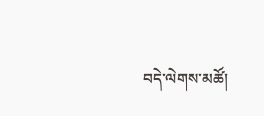བདེ་ལེགས་མཚོ།